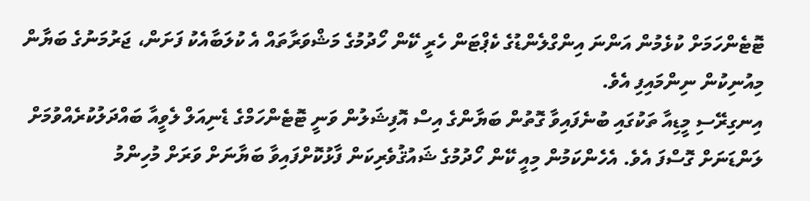ޓޮޓެންހަމަށް ކުޅެމުން އަންނަ އިންގްލެންޑުގެ ކެޕްޓަން ހެރީ ކޭން ހޯދުމުގެ މަޝްވަރާތައް އެ ކުލަބާއެކު ފަށަން، ޖަރުމަނުގެ ބަޔާން މިއުނިކުން ނިންމައިފި އެވެ.
އިނގިރޭސި މީޑިއާ ތަކުގައި ބުނެފައިވާ ގޮތުން ބަޔާންގެ އިސް އޮފިޝަލުން ވަނީ ޓޮޓެންހަމްގެ ޑެނިއަލް ލެވީއާ ބައްދަލުކުރެއްވުމަށް ލަންޑަނަށް ގޮސްފަ އެވެ. އެހެންކަމުން މިއީ ކޭން ހޯދުމުގެ ޝައުޤުވެރިކަން ފާޅުކޮށްފައިވާ ބަޔާނަށް ވަރަށް މުހިންމު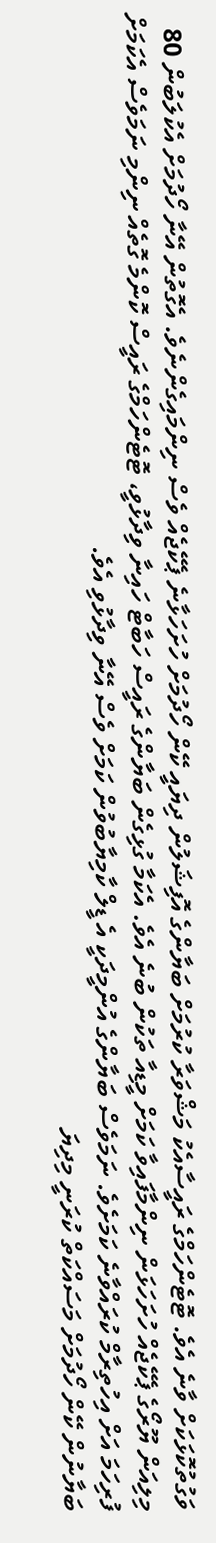ވަގުތުކޮޅަކަށް ވާނެ އެވެ. ޓޮޓެންހަމްގެ ރައީސާއެކު މަޝްވަރާ ކުރުމަށް ބަޔާންގެ އޮފިޝަލުން ދިޔައީ ކޭން ހޯދުމަށް ހުށަހަޅާނެ ޕެކޭޖެއް ވެސް ނިންމައިގެންނެވެ. އެގޮތުން އޭނާ ހޯދުމަށް އެކުލަބުން 80 މިލިއަން ޔޫރޯގެ ޕެކޭޖެއް ހުށަހަޅަން ނިންމާފައިވާ ކަމަށް މީޑިއާ ތަކުން ބުނެ އެވެ. އެކަމާ ގުޅިގެން ބަޔާންގެ ރައީސް ހަބާޓް ހައިނާ ވިދާޅުވީ، ޓޮޓެންހަމްގެ ރައީސް ކޮންމެ ގޮތެއް ނިންމި ނަމަވެސް އެކަމަށް ފުރިހަމަ އަށް އިހުތިރާމް ކުރައްވާނެ ކަމަށެވެ. ނަމަވެސް ބަޔާންގެ އުންމީދަކީ އެ ޑީލް ކާމިޔާބުވުން ކަމަށް ވެސް އޭނާ ވިދާޅުވި އެވެ.
ބަޔާނުން ކޭން ހޯދުމަށް މަސައްކަތް ކުރަނީ މިދިޔަ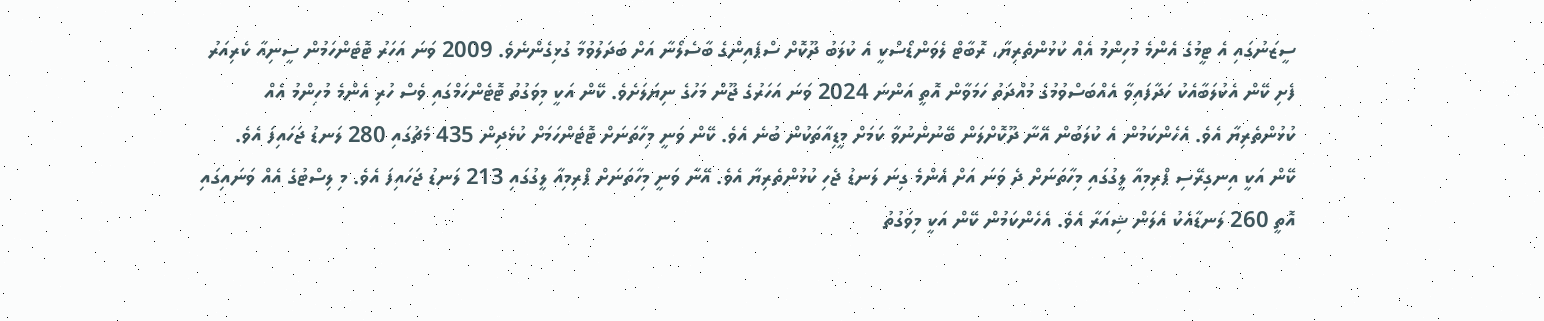ސީޒަނުގައި އެ ޓީމުގެ އެންމެ މުހިންމު އެއް ކުޅުންތެރިޔާ، ރޮބާޓް ލެވަންޑޯސްކީ އެ ކުލަބު ދޫކޮށް ސްޕެއިންގެ ބާސެލޯނާ އަށް ބަދަލުވުމާ ގުޅިގެންނެވެ. 2009 ވަނަ އަހަރު ޓޮޓެންހަމުން ސީނިއާ ކެރިއަރު ފެށި ކޭން އެކުލަބާއެކު ހަދާފައިވާ އެއްބަސްވުމުގެ މުއްދަތު ހަމަވާން އޮތީ އަންނަ 2024 ވަނަ އަހަރުގެ ޖޫން މަހުގެ ނިޔަލަށެވެ. ކޭން އަކީ މިވަގުތު ޓޮޓެންހަމްގައި ވެސް ހުރި އެންމެ މުހިންމު އެއް ކުޅުންތެރިޔާ އެވެ. އެހެންކަމުން އެ ކުލަބުން އޭނާ ދޫކޮށްލަން ބޭނުންނުވާ ކަމަށް މީޑިއާތަކުން ބުނެ އެވެ. ކޭން ވަނީ މިހާތަނަށް ޓޮޓެންހަމަށް ކުޅެދިން 435 މެޗުގައި 280 ލަނޑު ޖަހައިފަ އެވެ.
ކޭން އަކީ އިނގިރޭސި ޕްރިމިއާ ލީގުގައި މިހާތަނަށް ދެ ވަނަ އަށް އެންމެ ގިނަ ލަނޑު ޖެހި ކުޅުންތެރިޔާ އެވެ. އޭނާ ވަނީ މިހާތަނަށް ޕްރިމިއާ ލީގުގައި 213 ލަނޑު ޖަހައިފަ އެވެ. މި ލިސްޓުގެ އެއް ވަނައިގައި އޮތީ 260 ލަނޑާއެކު އެލަން ޝިއަރާ އެވެ. އެހެންކަމުން ކޭން އަކީ މިވަގުތު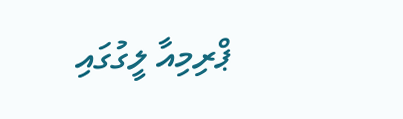ޕްރިމިއާ ލީގުގައި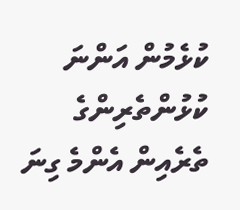ކުޅެމުން އަންނަ ކުޅުންތެރިންގެ ތެރެއިން އެންމެ ގިނަ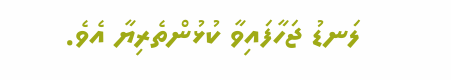ލަނޑު ޖަހާފައިވާ ކުޅުންތެރިޔާ އެވެ.